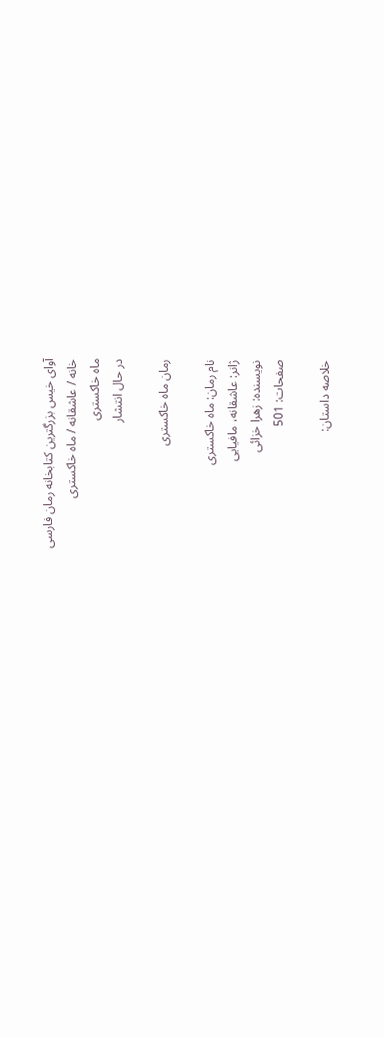آوای خیس بزرگترین کتابخانه رمان فارسی
خانه / عاشقانه / ماه خاکستری
ماه خاکستری
در حال انتشار

رمان ماه خاکستری

نام رمان: ماه خاکستری
ژانر: عاشقانه، مافیایی
نویسنده: زهرا خزائی
صفحات: 501

خلاصه داستان: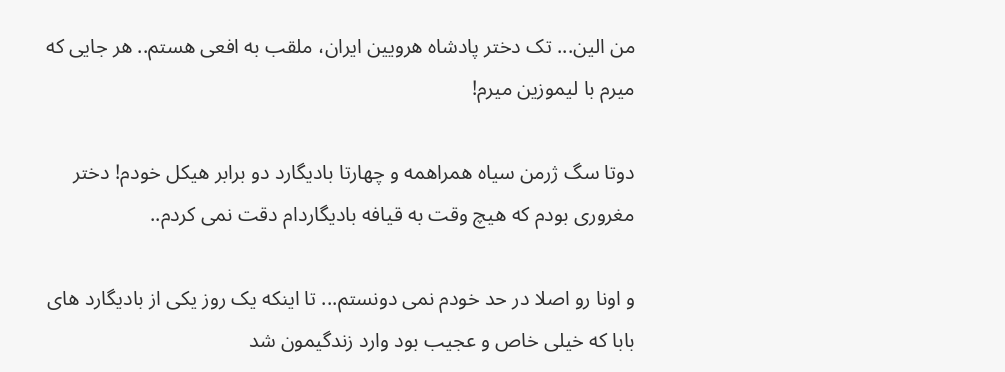من الین... تک دختر پادشاه هرویین ایران، ملقب به افعی هستم.. هر جایی که میرم با لیموزین میرم!

دوتا سگ ژرمن سیاه همراهمه و چهارتا بادیگارد دو برابر هیکل خودم! دختر مغروری بودم که هیچ وقت به قیافه بادیگاردام دقت نمی کردم..

و اونا رو اصلا در حد خودم نمی دونستم... تا اینکه یک روز یکی از بادیگارد های بابا که خیلی خاص و عجیب بود وارد زندگیمون شد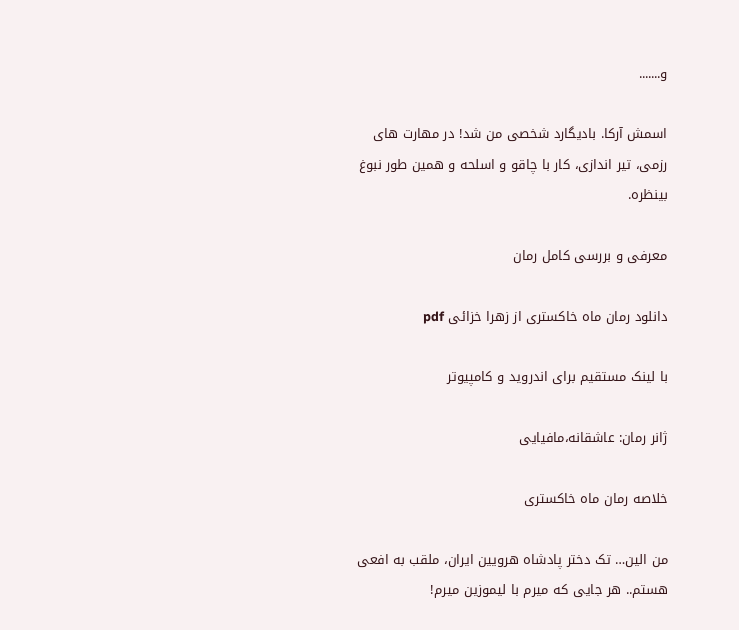و.......

اسمش آرکا. بادیگارد شخصی من شد! در مهارت های رزمی، تیر اندازی، کار با چاقو و اسلحه و همین طور نبوغ بینظره.

معرفی و بررسی کامل رمان

دانلود رمان ماه خاکستری از زهرا خزائی pdf

با لینک مستقیم برای اندروید و کامپیوتر

ژانر رمان: عاشقانه،مافیایی

خلاصه رمان ماه خاکستری

من الین… تک دختر پادشاه هرویین ایران، ملقب به افعی هستم.. هر جایی که میرم با لیموزین میرم!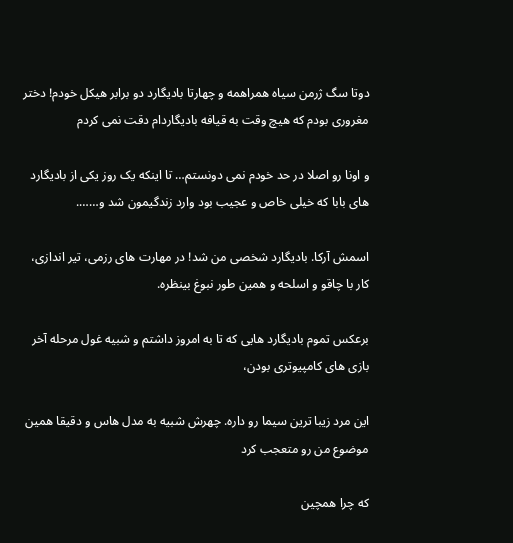دوتا سگ ژرمن سیاه همراهمه و چهارتا بادیگارد دو برابر هیکل خودم! دختر مغروری بودم که هیچ وقت به قیافه بادیگاردام دقت نمی کردم

و اونا رو اصلا در حد خودم نمی دونستم… تا اینکه یک روز یکی از بادیگارد های بابا که خیلی خاص و عجیب بود وارد زندگیمون شد و…….

اسمش آرکا. بادیگارد شخصی من شد! در مهارت های رزمی، تیر اندازی، کار با چاقو و اسلحه و همین طور نبوغ بینظره.

برعکس تموم بادیگارد هایی که تا به امروز داشتم و شبیه غول مرحله آخر بازی های کامپیوتری بودن،

این مرد زیبا ترین سیما رو داره. چهرش شبیه به مدل هاس و دقیقا همین موضوع من رو متعجب کرد

که چرا همچین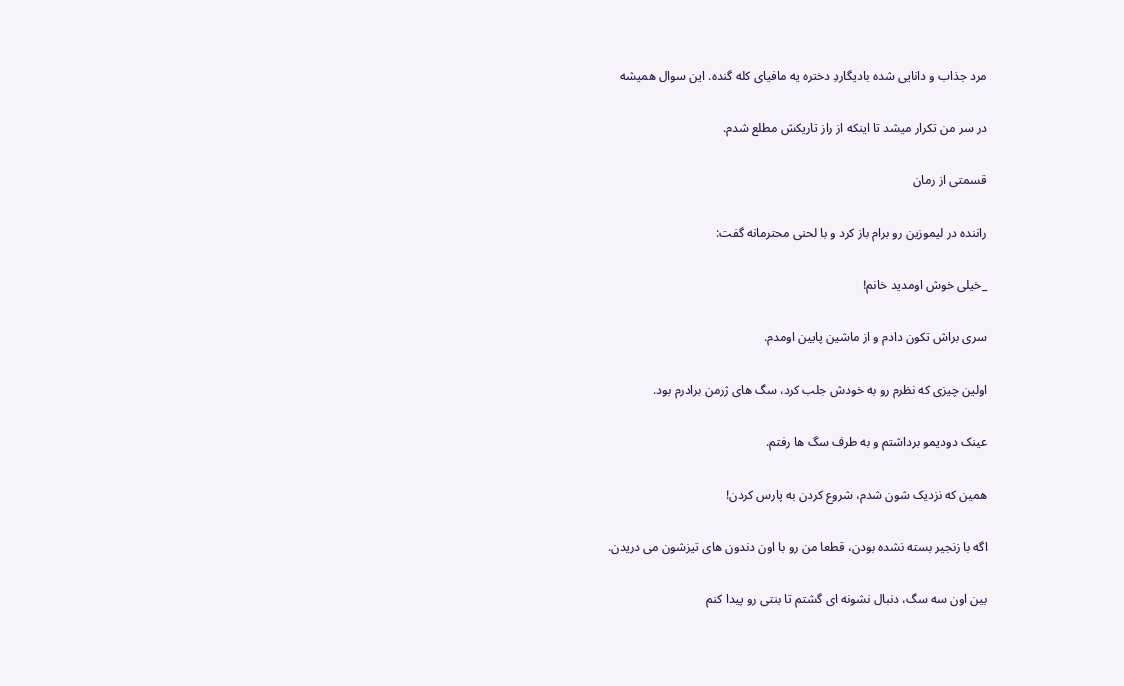مرد جذاب و دانایی شده بادیگاردِ دختره یه مافیای کله گنده. این سوال همیشه

در سر من تکرار میشد تا اینکه از راز تاریکش مطلع شدم.

قسمتی از رمان

راننده در ليموزين رو برام باز کرد و با لحنی محترمانه گفت:

_خيلی خوش اومديد خانم!

سری براش تکون دادم و از ماشين پايين اومدم.

اولين چيزی که نظرم رو به خودش جلب کرد، سگ های ژرمن برادرم بود.

عينک دوديمو برداشتم و به طرف سگ ها رفتم.

همين که نزديک شون شدم، شروع کردن به پارس کردن!

اگه با زنجير بسته نشده بودن، قطعا من رو با اون دندون های تيزشون می دريدن.

بین اون سه سگ، دنبال نشونه ای گشتم تا بنتی رو پیدا کنم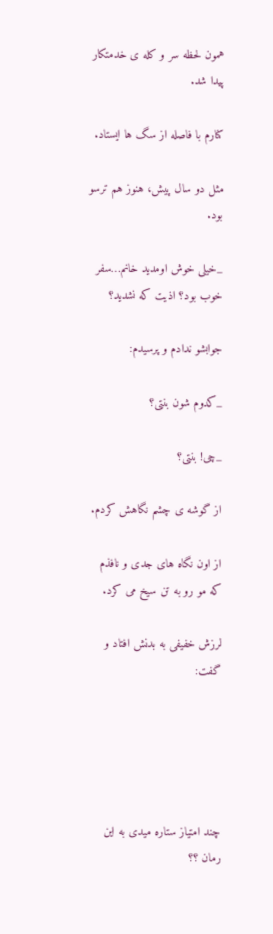همون لحظه سر و کله ی خدمتکار پيدا شد.

کنارم با فاصله از سگ ها ايستاد.

مثل دو سال پيش، هنوز هم ترسو بود.

_خيلی خوش اومديد خانم…سفر خوب بود؟ اذيت که نشديد؟

جوابشو ندادم و پرسيدم:

_کدوم شون بنتی؟

_چی! بنتی؟

از گوشه ی چشم نگاهش کردم.

از اون نگاه های جدی و نافذم که مو رو به تن سيخ می کرد.

لرزش خفيفی به بدنش افتاد و گفت:





چند امتیاز ستاره میدی به این رمان ؟؟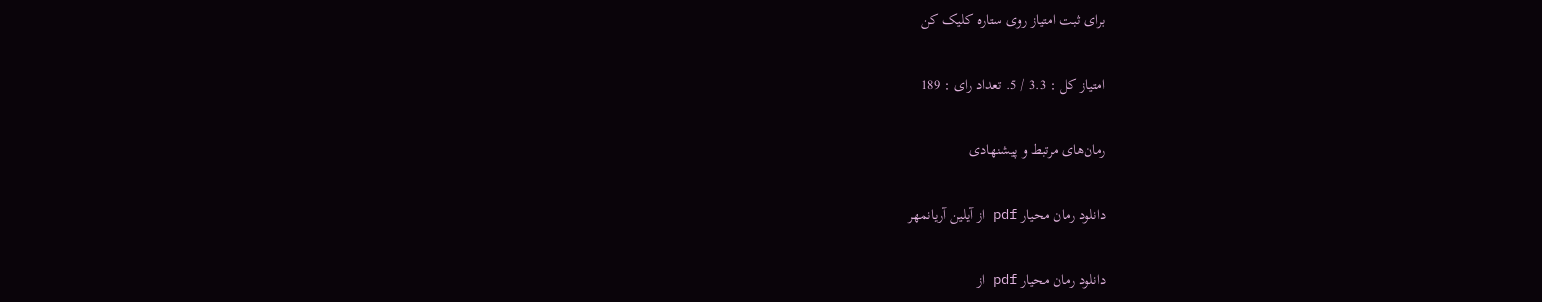برای ثبت امتیاز روی ستاره کلیک کن

امتیاز کل : 3.3 / 5. تعداد رای : 189

رمان‌های مرتبط و پیشنهادی

دانلود رمان محیار pdf از آیلین آریانمهر

دانلود رمان محیار pdf از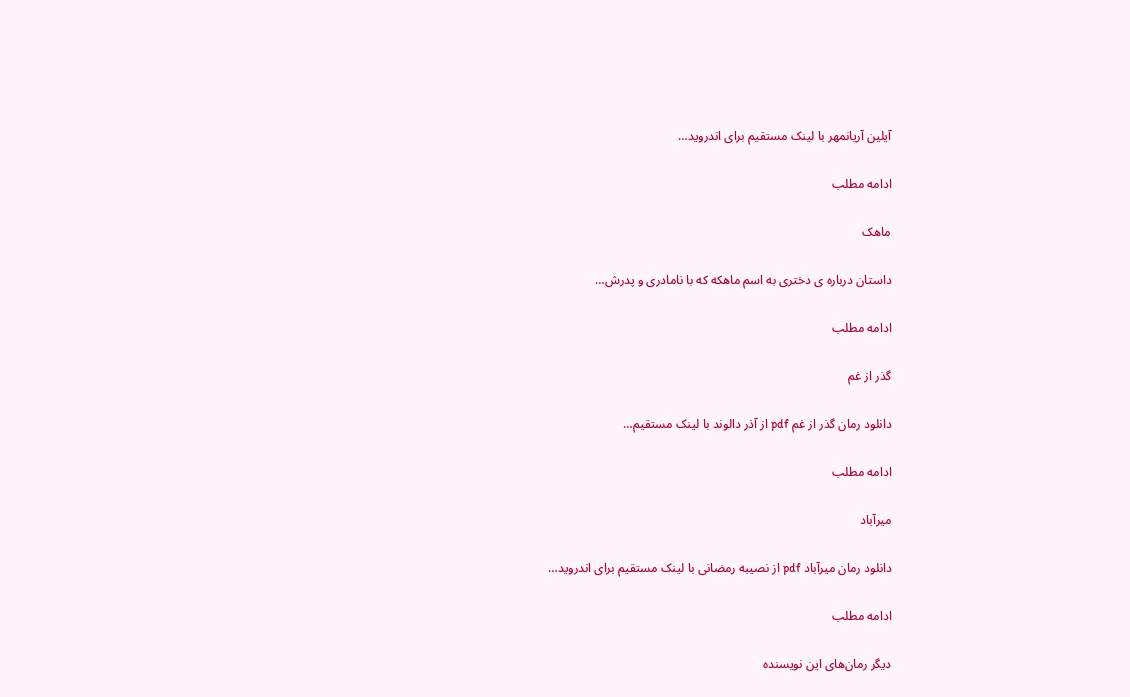آیلین آریانمهر با لینک مستقیم برای اندروید…

ادامه مطلب

ماهک

داستان درباره ی دختری به اسم ماهکه که با نامادری و پدرش…

ادامه مطلب

گذر از غم

دانلود رمان گذر از غم pdf از آذر دالوند با لینک مستقیم…

ادامه مطلب

میرآباد

دانلود رمان میرآباد pdf از نصیبه رمضانی با لینک مستقیم برای اندروید…

ادامه مطلب

دیگر رمان‌های این نویسنده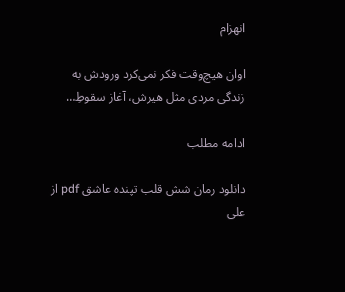انهزام

اوان هیچ‌وقت فکر نمی‌کرد ورودش به زندگی مردی مثل هیرش، آغاز سقوطِ…

ادامه مطلب

دانلود رمان شش قلب تپنده عاشق pdf از علی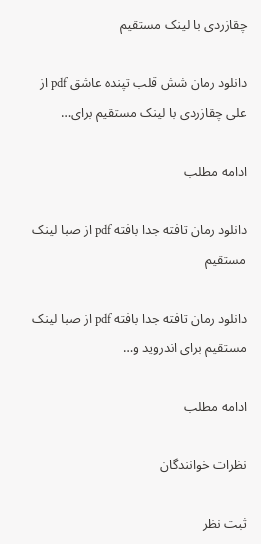چقازردی با لینک مستقیم

دانلود رمان شش قلب تپنده عاشق pdf از علی چقازردی با لینک مستقیم برای…

ادامه مطلب

دانلود رمان تافته جدا بافته pdf از صبا لینک مستقیم

دانلود رمان تافته جدا بافته pdf از صبا لینک مستقیم برای اندروید و…

ادامه مطلب

نظرات خوانندگان

ثبت نظر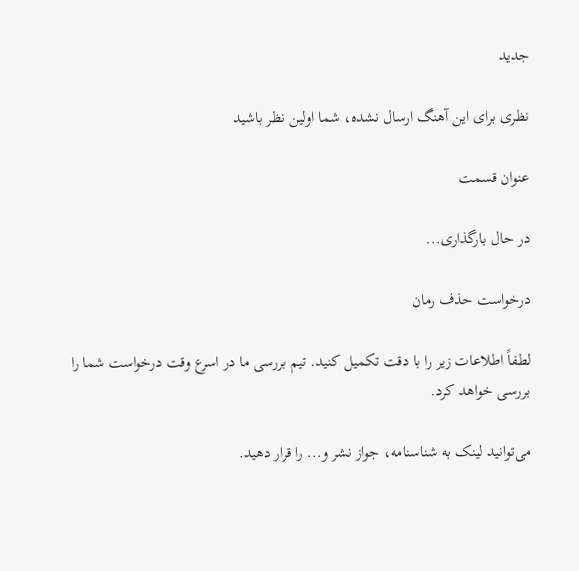جدید

نظری برای این آهنگ ارسال نشده، شما اولین نظر باشید

عنوان قسمت

در حال بارگذاری...

درخواست حذف رمان

لطفاً اطلاعات زیر را با دقت تکمیل کنید. تیم بررسی ما در اسرع وقت درخواست شما را بررسی خواهد کرد.

می‌توانید لینک به شناسنامه، جواز نشر و... را قرار دهید.